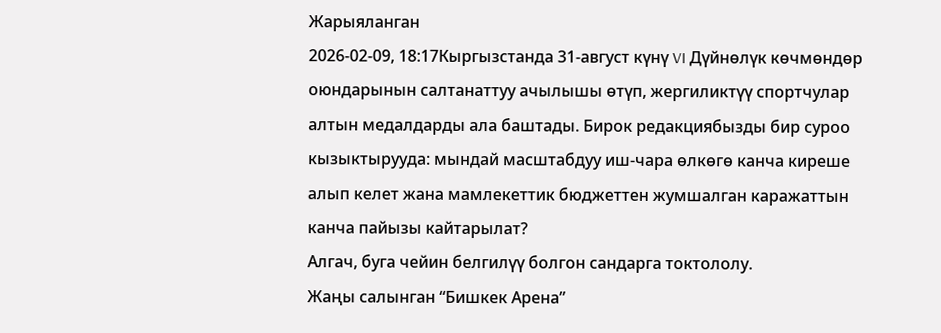Жарыяланган
2026-02-09, 18:17Кыргызстанда 31-август күнү VI Дүйнөлүк көчмөндөр оюндарынын салтанаттуу ачылышы өтүп, жергиликтүү спортчулар алтын медалдарды ала баштады. Бирок редакциябызды бир суроо кызыктырууда: мындай масштабдуу иш-чара өлкөгө канча киреше алып келет жана мамлекеттик бюджеттен жумшалган каражаттын канча пайызы кайтарылат?
Алгач, буга чейин белгилүү болгон сандарга токтололу.
Жаңы салынган “Бишкек Арена”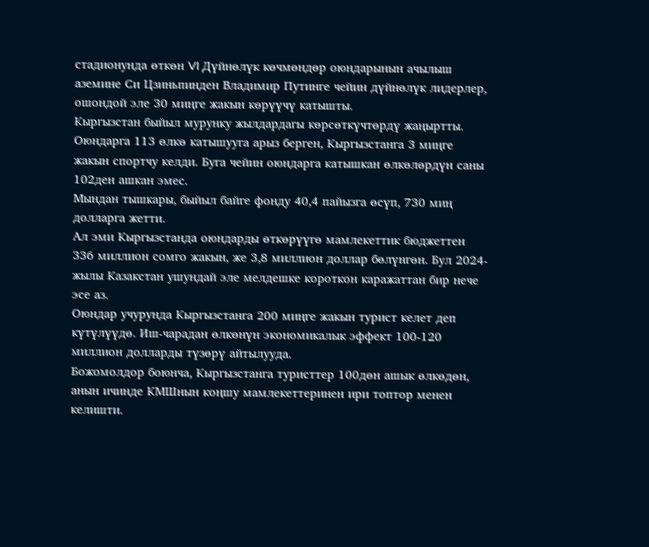стадионунда өткөн VI Дүйнөлүк көчмөндөр оюндарынын ачылыш аземине Си Цзиньпинден Владимир Путинге чейин дүйнөлүк лидерлер, ошондой эле 30 миңге жакын көрүүчү катышты.
Кыргызстан быйыл мурунку жылдардагы көрсөткүчтөрдү жаңыртты. Оюндарга 113 өлкө катышууга арыз берген, Кыргызстанга 3 миңге жакын спортчу келди. Буга чейин оюндарга катышкан өлкөлөрдүн саны 102ден ашкан эмес.
Мындан тышкары, быйыл байге фонду 40,4 пайызга өсүп, 730 миң долларга жетти.
Ал эми Кыргызстанда оюндарды өткөрүүгө мамлекеттик бюджеттен 336 миллион сомго жакын, же 3,8 миллион доллар бөлүнгөн. Бул 2024-жылы Казакстан ушундай эле мелдешке короткон каражаттан бир нече эсе аз.
Оюндар учурунда Кыргызстанга 200 миңге жакын турист келет деп күтүлүүдө. Иш-чарадан өлкөнүн экономикалык эффект 100-120 миллион долларды түзөрү айтылууда.
Божомолдор боюнча, Кыргызстанга туристтер 100дөн ашык өлкөдөн, анын ичинде КМШнын коңшу мамлекеттеринен ири топтор менен келишти.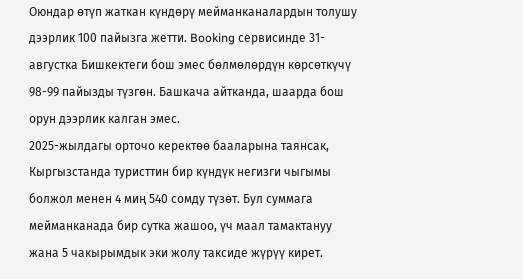Оюндар өтүп жаткан күндөрү мейманканалардын толушу дээрлик 100 пайызга жетти. Booking сервисинде 31-августка Бишкектеги бош эмес бөлмөлөрдүн көрсөткүчү 98-99 пайызды түзгөн. Башкача айтканда, шаарда бош орун дээрлик калган эмес.
2025-жылдагы орточо керектөө бааларына таянсак, Кыргызстанда туристтин бир күндүк негизги чыгымы болжол менен 4 миң 540 сомду түзөт. Бул суммага мейманканада бир сутка жашоо, үч маал тамактануу жана 5 чакырымдык эки жолу таксиде жүрүү кирет.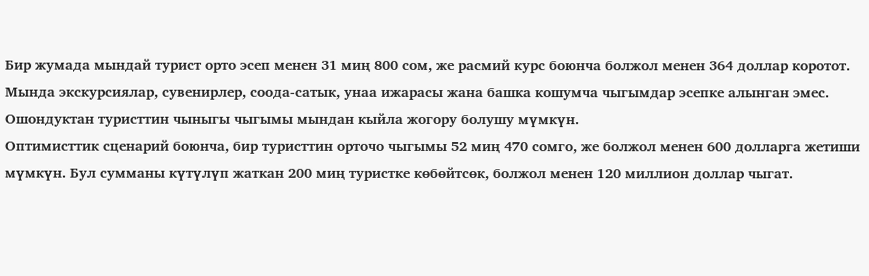Бир жумада мындай турист орто эсеп менен 31 миң 800 сом, же расмий курс боюнча болжол менен 364 доллар коротот.
Мында экскурсиялар, сувенирлер, соода-сатык, унаа ижарасы жана башка кошумча чыгымдар эсепке алынган эмес. Ошондуктан туристтин чыныгы чыгымы мындан кыйла жогору болушу мүмкүн.
Оптимисттик сценарий боюнча, бир туристтин орточо чыгымы 52 миң 470 сомго, же болжол менен 600 долларга жетиши мүмкүн. Бул сумманы күтүлүп жаткан 200 миң туристке көбөйтсөк, болжол менен 120 миллион доллар чыгат.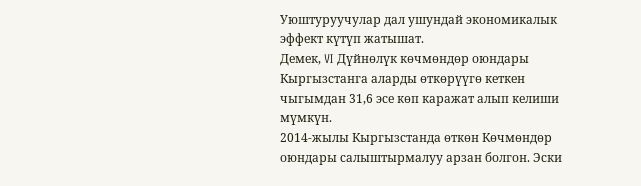Уюштуруучулар дал ушундай экономикалык эффект күтүп жатышат.
Демек, VI Дүйнөлүк көчмөндөр оюндары Кыргызстанга аларды өткөрүүгө кеткен чыгымдан 31,6 эсе көп каражат алып келиши мүмкүн.
2014-жылы Кыргызстанда өткөн Көчмөндөр оюндары салыштырмалуу арзан болгон. Эски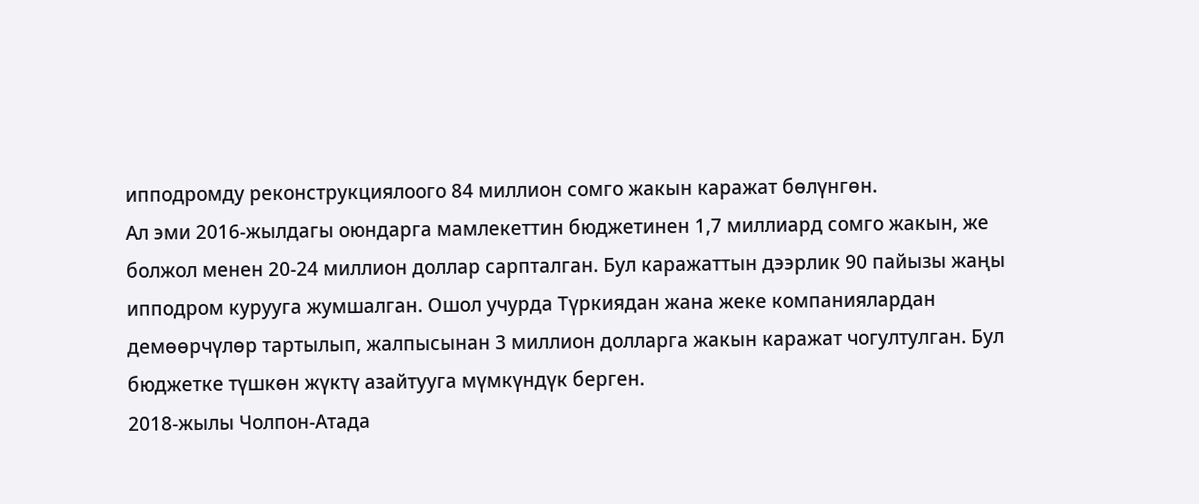ипподромду реконструкциялоого 84 миллион сомго жакын каражат бөлүнгөн.
Ал эми 2016-жылдагы оюндарга мамлекеттин бюджетинен 1,7 миллиард сомго жакын, же болжол менен 20-24 миллион доллар сарпталган. Бул каражаттын дээрлик 90 пайызы жаңы ипподром курууга жумшалган. Ошол учурда Түркиядан жана жеке компаниялардан демөөрчүлөр тартылып, жалпысынан 3 миллион долларга жакын каражат чогултулган. Бул бюджетке түшкөн жүктү азайтууга мүмкүндүк берген.
2018-жылы Чолпон-Атада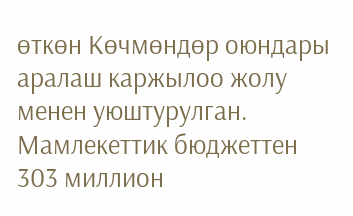өткөн Көчмөндөр оюндары аралаш каржылоо жолу менен уюштурулган. Мамлекеттик бюджеттен 303 миллион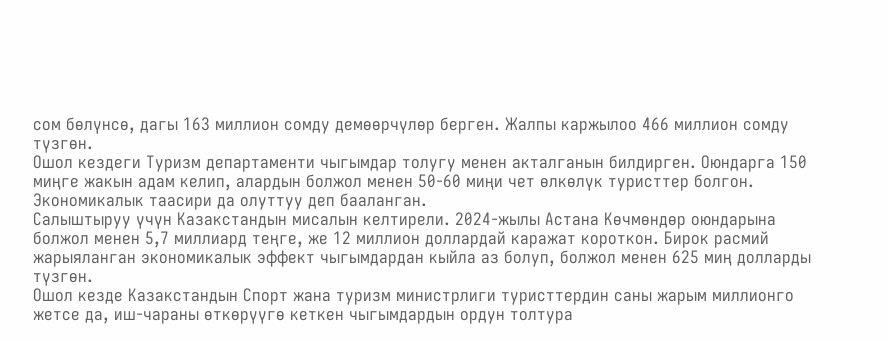сом бөлүнсө, дагы 163 миллион сомду демөөрчүлөр берген. Жалпы каржылоо 466 миллион сомду түзгөн.
Ошол кездеги Туризм департаменти чыгымдар толугу менен акталганын билдирген. Оюндарга 150 миңге жакын адам келип, алардын болжол менен 50-60 миңи чет өлкөлүк туристтер болгон. Экономикалык таасири да олуттуу деп бааланган.
Салыштыруу үчүн Казакстандын мисалын келтирели. 2024-жылы Астана Көчмөндөр оюндарына болжол менен 5,7 миллиард теңге, же 12 миллион доллардай каражат короткон. Бирок расмий жарыяланган экономикалык эффект чыгымдардан кыйла аз болуп, болжол менен 625 миң долларды түзгөн.
Ошол кезде Казакстандын Спорт жана туризм министрлиги туристтердин саны жарым миллионго жетсе да, иш-чараны өткөрүүгө кеткен чыгымдардын ордун толтура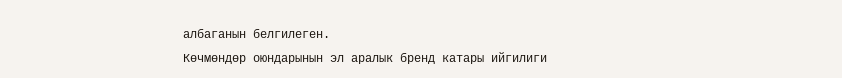албаганын белгилеген.
Көчмөндөр оюндарынын эл аралык бренд катары ийгилиги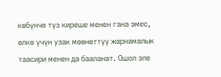көбүнчө түз киреше менен гана эмес, өлкө үчүн узак мөөнөттүү жарнамалык таасири менен да бааланат. Ошол эле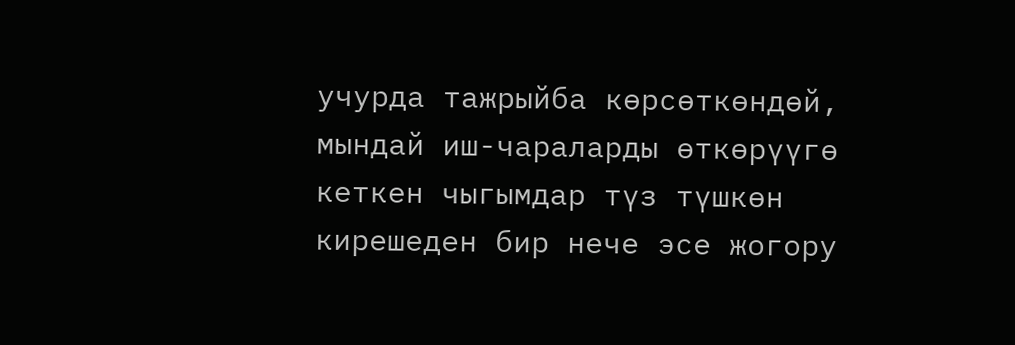учурда тажрыйба көрсөткөндөй, мындай иш-чараларды өткөрүүгө кеткен чыгымдар түз түшкөн кирешеден бир нече эсе жогору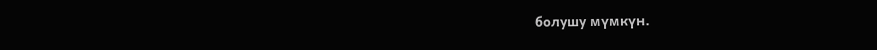болушу мүмкүн.